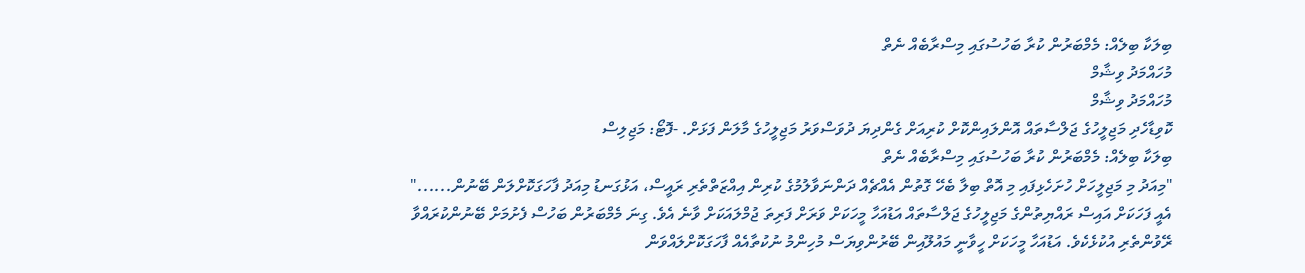ބިލަކާ ބިލެއް: މެމްބަރުން ކުރާ ބަހުސުގައި މިސްރާބެއް ނެތް
މުހައްމަދު ވިޝާމް
މުހައްމަދު ވިޝާމް
ކޮވިޑާހެދި މަޖިލީހުގެ ޖަލްސާތައް އޮންލައިންކޮށް ކުރިއަށް ގެންދިޔަ ދުވަސްވަރު މަޖިލީހުގެ މާލަން ފަޅަށް. -ފޮޓޯ: މަޖިލިސް
ބިލަކާ ބިލެއް: މެމްބަރުން ކުރާ ބަހުސުގައި މިސްރާބެއް ނެތް
"މިއަދު މި މަޖިލީހަށް ހުށަހެޅިފައި މި އޮތް ބިލާ ބެހޭ ގޮތުން އެއްޗެއް ދަންނަވާލުމުގެ ކުރިން އިއްޒަތްތެރި ރައީސް، އަޅުގަނޑު މިއަދު ފާހަގަކޮށްލަން ބޭނުން......"
އެއީ ފަހަކަށް އައިސް ރައްޔިތުންގެ މަޖިލީހުގެ ޖަލްސާތައް އަޑުއަހާ މީހަކަށް ވަރަށް ފަރިތަ ޖުމްލައަކަށް ވާނެ އެވެ. ގިނަ މެމްބަރުން ބަހުސް ފެށުމަށް ބޭނުންކުރައްވާ ރޭވުންތެރި އުކުޅެކެވެ. އަޑުއަހާ މީހަކަށް ހީވާނީ މައުލޫއިން ބޭރުންވިޔަސް މުހިންމު ނުކުތާއެއް ފާހަގަކޮށްލައްވަން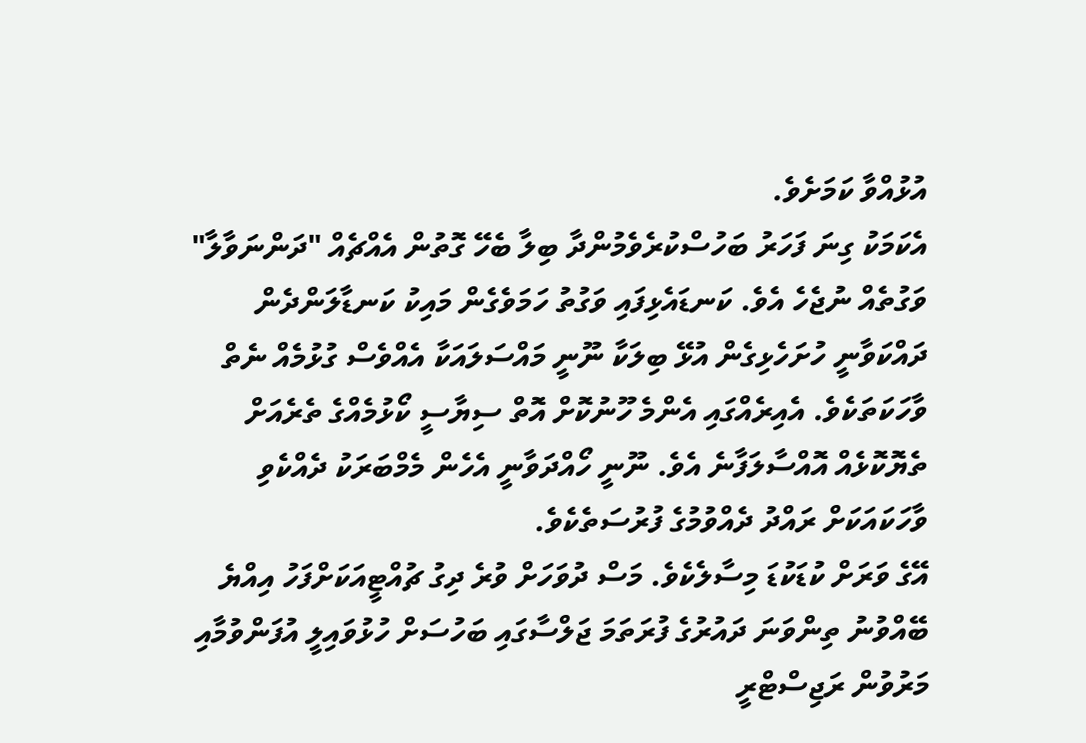އުޅުއްވާ ކަމަށެވެ.
އެކަމަކު ގިނަ ފަހަރު ބަހުސްކުރެވެމުންދާ ބިލާ ބެހޭ ގޮތުން އެއްޗެއް "ދަންނަވާލާ" ވަގުތެއް ނުޖެހެ އެވެ. ކަނޑައެޅިފައި ވަގުތު ހަމަވެގެން މައިކު ކަނޑާލަންދެން ދައްކަވާނީ ހުށަހެޅިގެން އުޅޭ ބިލަކާ ނޫނީ މައްސަލައަކާ އެއްވެސް ގުޅުމެއް ނެތް ވާހަކަތަކެވެ. އެއިރެއްގައި އެންމެ ހޫނުކޮށް އޮތް ސިޔާސީ ކޯޅުމެއްގެ ތެރެއަށް ތެޔޮކޮޅެއް އޮއްސާލަފާނެ އެވެ. ނޫނީ ހޯއްދަވާނީ އެހެން މެމްބަރަކު ދެއްކެވި ވާހަކައަކަށް ރައްދު ދެއްވުމުގެ ފުރުސަތެކެވެ.
އޭގެ ވަރަށް ކުޑަކުޑަ މިސާލެކެވެ. މަސް ދުވަހަށް ވުރެ ދިގު ޗުއްޓީއަކަށްފަހު އިއްޔެ ބޭއްވުނު ތިންވަނަ ދައުރުގެ ފުރަތަމަ ޖަލްސާގައި ބަހުސަށް ހުޅުވައިލީ އުފަންވުމާއި މަރުވުން ރަޖިސްޓްރީ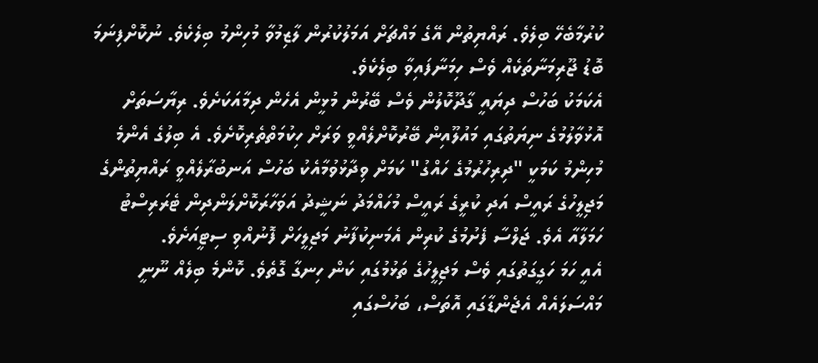ކުރުމާބެހޭ ބިލެވެ. ރައްޔިތުން އޭގެ މައްޗަށް އަމަލުކުރުން ލާޒިމުވާ މުހިންމު ބިލެކެވެ. ނުކޮށްފިނަމަ ބޮޑު ޖޫރިމަނާތަކެއް ވެސް ހިމަނާފައިވާ ބިލެކެވެ.
އެކަމަކު ބަހުސް ދިޔައީ ގާދޫކޮލުން ވެސް ބޭރުން މުޅީން އެހެން ދިމާއަކަށެވެ. ރިޔާސަތަށް އޮޅުވާލުމުގެ ނިޔަތުގައި މައުލޫއިން ބޭރުކޮށްލެއްވީ ވަރަށް ހިކުމަތްތެރިކޮށެވެ. އެ ބިލުގެ އެންމެ މުހިންމު ކަމަކީ "ދިރިހުރުމުގެ ހައްގު" ކަމަށް ވިދާޅުވުމާއެކު ބަހުސް އަނބުރާލެއްވީ ރައްޔިތުންގެ މަޖިލީހުގެ ރައީސް އަދި ކުރީގެ ރައީސް މުހައްމަދު ނަޝީދު އަވަހާރަކޮށްލަންދިން ޓެރަރިސްޓު ހަމަލާއާ އެވެ. ޖަލްސާ ފެށުމުގެ ކުރިން އެމަނިކުފާނު މަޖިލީހަށް ފޮނުއްވި ސިޓީއަށެވެ.
އެއީ ހަމަ ހަގީގަތުގައި ވެސް މަޖިލީހުގެ ތަޅުމުގައި ކަން ހިނގާ ގޮތެވެ. ކޮންމެ ބިލެއް ނޫނީ މައްސަލައެއް އެޖެންޑާގައި އޮތަސް، ބަހުސްގައި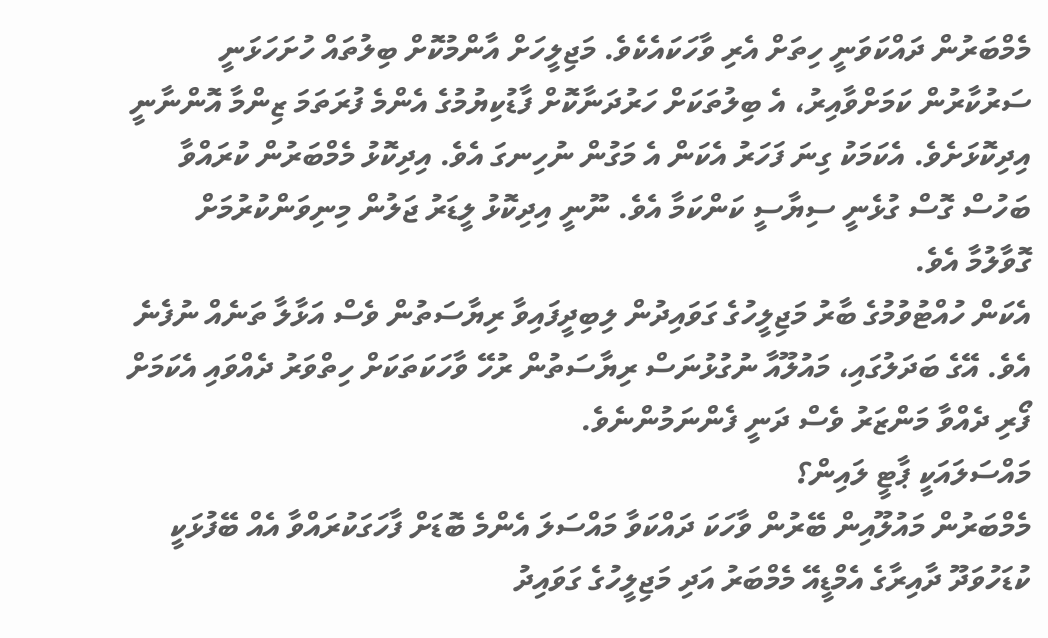މެމްބަރުން ދައްކަވަނީ ހިތަށް އެރި ވާހަކައެކެވެ. މަޖިލީހަށް އާންމުކޮށް ބިލުތައް ހުށަހަޅަނީ ސަރުކާރުން ކަމަށްވާއިރު، އެ ބިލުތަކަށް ހަރުދަނާކޮށް ފާޑުކިޔުމުގެ އެންމެ ފުރަތަމަ ޒިންމާ އޮންނާނީ އިދިކޮޅަށެވެ. އެކަމަކު ގިނަ ފަހަރު އެކަން އެ މަގުން ނުހިނގަ އެވެ. އިދިކޮޅު މެމްބަރުން ކުރައްވާ ބަހުސް ގޮސް ގުޅެނީ ސިޔާސީ ކަންކަމާ އެވެ. ނޫނީ އިދިކޮޅު ލީޑަރު ޖަލުން މިނިވަންކުރުމަށް ގޮވާލުމާ އެވެ.
އެކަން ހުއްޓުވުމުގެ ބާރު މަޖިލީހުގެ ގަވައިދުން ލިބިދީފައިވާ ރިޔާސަތުން ވެސް އަޅާލާ ތަނެއް ނުފެނެ އެވެ. އޭގެ ބަދަލުގައި، މައުލޫއާ ނުގުޅުނަސް ރިޔާސަތުން ރުހޭ ވާހަކަތަކަށް ހިތްވަރު ދެއްވައި އެކަމަށް ފޯރި ދެއްވާ މަންޒަރު ވެސް ދަނީ ފެންނަމުންނެވެ.
މައްސަލައަކީ ޕާޓީ ލައިން؟
މެމްބަރުން މައުލޫއިން ބޭރުން ވާހަކަ ދައްކަވާ މައްސަލަ އެންމެ ބޮޑަށް ފާހަގަކުރައްވާ އެއް ބޭފުޅަކީ ކުޑަހުވަދޫ ދާއިރާގެ އެމްޑީއޭ މެމްބަރު އަދި މަޖިލީހުގެ ގަވައިދު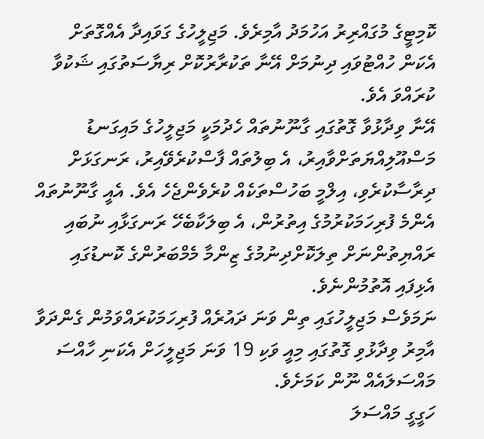ކޮމިޓީގެ މުގައްރިރު އަހުމަދު އާމިރެވެ. މަޖިލީހުގެ ގަވައިދާ އެއްގޮތަށް އެކަން ހުއްޓުވައި ދިނުމަށް އޭނާ ތަކުރާރުކޮށް ރިޔާސަތުގައި ޝަކުވާ ކުރައްވަ އެވެ.
އޭނާ ވިދާޅުވާ ގޮތުގައި ގާނޫނުތައް ހެދުމަކީ މަޖިލީހުގެ މައިގަނޑު މަސްއޫލިއްޔަތަށްވާއިރު، އެ ބިލުތައް ފާސްކުރެވޭއިރު، ރަނގަޅަށް ދިރާސާކުރެވި، އިލްމީ ބަހުސްތަކެއް ކުރެވެންޖެހެ އެވެ. އެއީ ގާނޫނުތައް އެންމެ ފުރިހަމަކުރުމުގެ އިތުރުން، އެ ބިލަކާބެހޭ ރަނގަޅާއި ނުބައި ރައްޔިތުންނަށް ތިލަކޮށްދިނުމުގެ ޒިންމާ މެމްބަރުންގެ ކޮނޑުގައި އެޅިފައި އޮތުމުންނެވެ.
ނަމަވެސް މަޖިލީހުގައި ތިން ވަނަ ދައުރެއް ފުރިހަމަކުރައްވަމުން ގެންދަވާ އާމިރު ވިދާޅުވި ގޮތުގައި މިއީ ވަކި 19 ވަނަ މަޖިލީހަށް އެކަނި ހާއްސަ މައްސަލައެއް ނޫން ކަމަށެވެ.
ހަގީގީ މައްސަލަ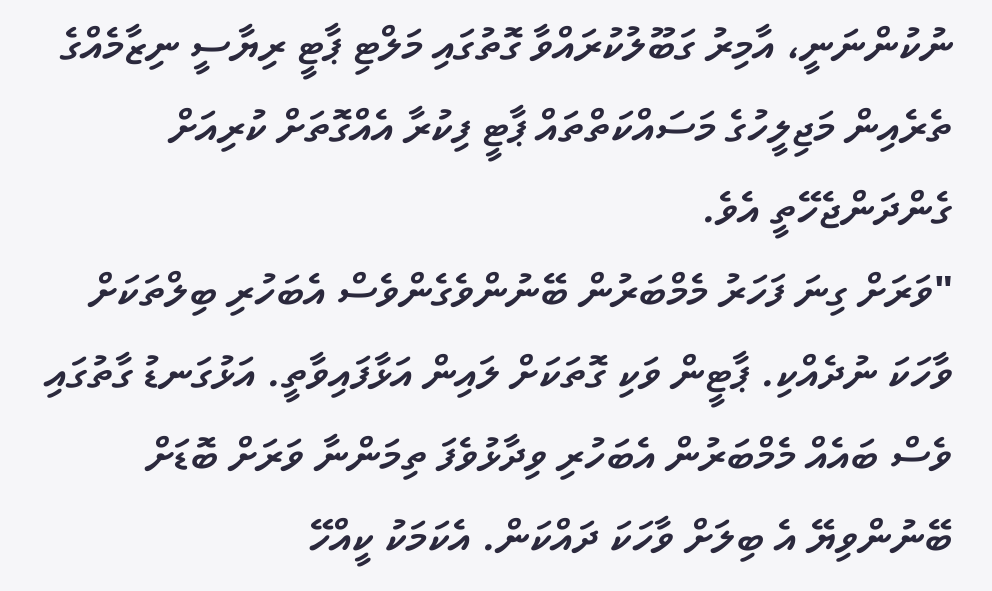ނުކުންނަނީ، އާމިރު ގަބޫލުކުރައްވާ ގޮތުގައި މަލްޓި ޕާޓީ ރިޔާސީ ނިޒާމެއްގެ ތެރެއިން މަޖިލީހުގެ މަސައްކަތްތައް ޕާޓީ ފިކުރާ އެއްގޮތަށް ކުރިއަށް ގެންދަންޖެހޭތީ އެވެ.
"ވަރަށް ގިނަ ފަހަރު މެމްބަރުން ބޭނުންވެގެންވެސް އެބަހުރި ބިލްތަކަށް ވާހަކަ ނުދެއްކި. ޕާޓީން ވަކި ގޮތަކަށް ލައިން އަޅާފައިވާތީ. އަޅުގަނޑު ގާތުގައި ވެސް ބައެއް މެމްބަރުން އެބަހުރި ވިދާޅުވެފަ ތިމަންނާ ވަރަށް ބޮޑަށް ބޭނުންވިޔޭ އެ ބިލަށް ވާހަކަ ދައްކަން. އެކަމަކު ކީއްހޭ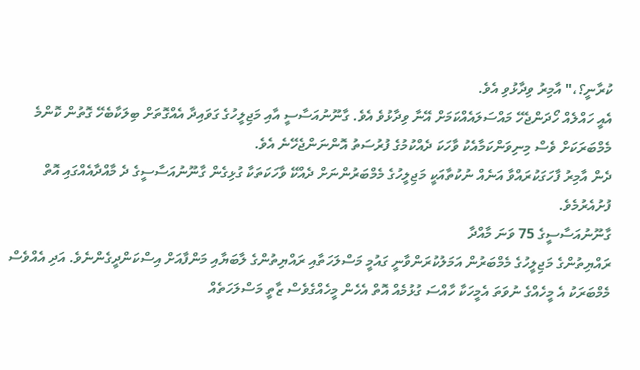ކުރާނީ؟،" އާމިރު ވިދާޅުވި އެވެ.
އެއީ ހައްލެއް ހޯދަންޖެހޭ މައްސަލައެއްކަމަށް އޭނާ ވިދާޅުވެ އެވެ. ގާނޫނުއަސާސީ އާއި މަޖިލީހުގެ ގަވައިދާ އެއްގޮތަށް ބިލަކާބެހޭ ގޮތުން ކޮންމެ މެމްބަރަކަށް ވެސް މިނިވަންކަމާއެކު ވާހަކަ ދެއްކުމުގެ ފުރުސަތު އޮންނަންޖެހޭނެ އެވެ.
ދެން އާމިރު ފާހަގަކުރައްވާ އަނެއް ނުކުތާއަކީ މަޖިލީހުގެ މެމްބަރުންނަށް ދެއްކޭ ވާހަކަތަކާ ގުޅިގެން ގާނޫނުއަސާސީގެ ދެ މާއްދާއެއްގައި އޮތް ފުށުއެރުމެވެ.
ގާނޫނުއަސާސީގެ 75 ވަނަ މާއްދާ
ރައްޔިތުންގެ މަޖިލީހުގެ މެމްބަރުން އަމަލުކުރަންވާނީ ގައުމީ މަސްލަހަތާއި ރައްޔިތުންގެ ލާބަޔާއި މަންފާއަށް އިސްކަންދީގެންނެވެ. އަދި އެއްވެސް މެމްބަރަކު އެ މީހެއްގެ ނުވަތަ އެމީހަކާ ހާއްސަ ގުޅުމެއް އޮތް އެހެން މީހެއްގެވެސް ޒާތީ މަސްލަހަތެއް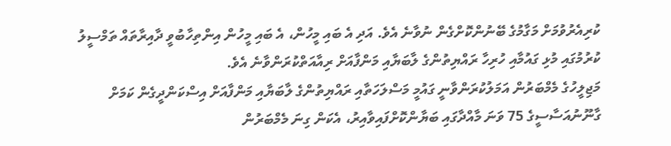ކުރިއެރުވުމަށް މަގާމުގެ ބޭނުންކޮށްގެން ނުވާނެ އެވެ. އަދި އެ ބައި މީހުން، އެ ބައި މީހުން އިންތިހާބުވީ ދާއިރާތައް ތަމްސީލު ކުރުމުގައި މުޅި ގައުމާއި ހުރިހާ ރައްޔިތުންގެ ލާބަޔާއި މަންފާއަށް ރިއާއަތްކުރަންވާނެ އެވެ.
މަޖިލީހުގެ މެމްބަރުން އަމަލުކުރަންވާނީ ގައުމީ މަސްލަހަތާއި ރައްޔިތުންގެ ލާބަޔާއި މަންފާއަށް އިސްކަންދީގެން ކަމަށް ގާނޫނުއަސާސީގެ 75 ވަނަ މާއްދާގައި ބަޔާންކޮށްފައިވާއިރު، އެކަން ގިނަ މެމްބަރުން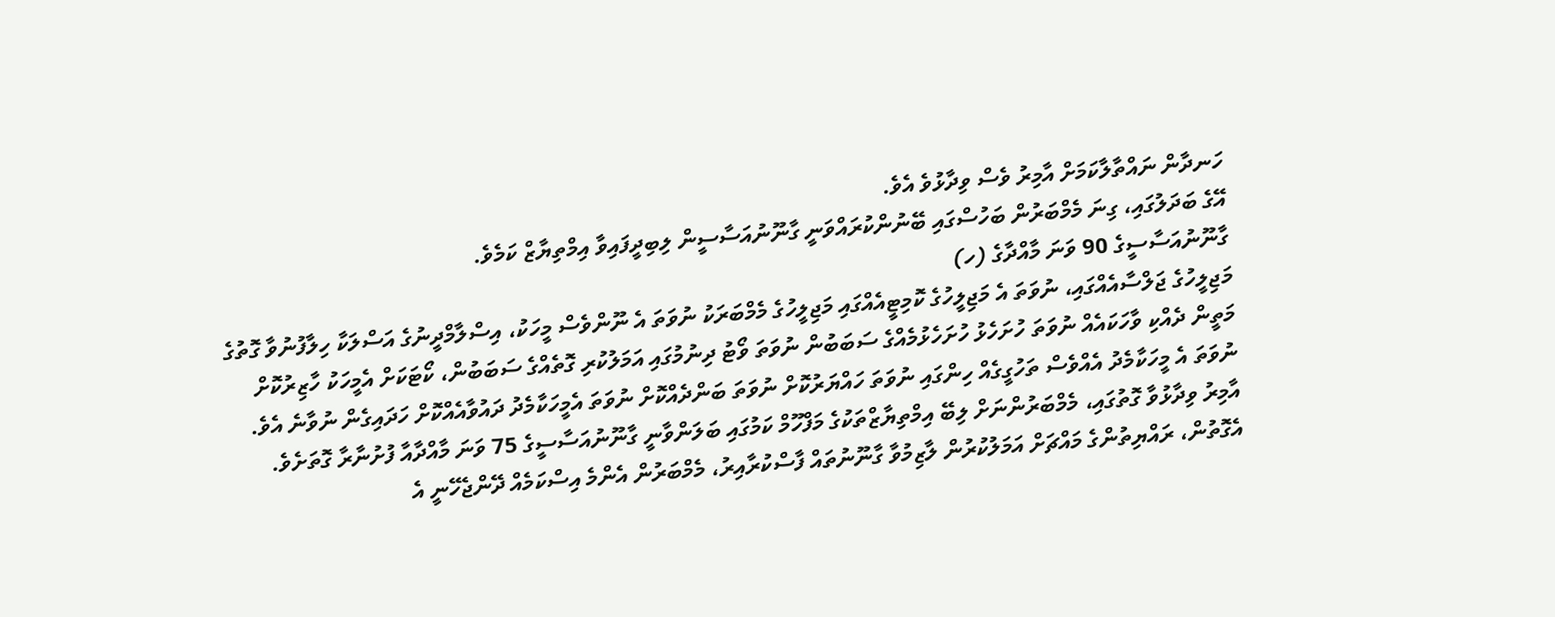ހަނދާން ނައްތާލާކަމަށް އާމިރު ވެސް ވިދާޅުވެ އެވެ.
އޭގެ ބަދަލުގައި، ގިނަ މެމްބަރުން ބަހުސްގައި ބޭނުންކުރައްވަނީ ގާނޫނުއަސާސީން ލިބިދީފައިވާ އިމްތިޔާޒް ކަމެވެ.
ގާނޫނުއަސާސީގެ 90 ވަނަ މާއްދާގެ (ހ)
މަޖިލީހުގެ ޖަލްސާއެއްގައި، ނުވަތަ އެ މަޖިލީހުގެ ކޮމިޓީއެއްގައި މަޖިލީހުގެ މެމްބަރަކު ނުވަތަ އެ ނޫންވެސް މީހަކު، އިސްލާމްދީނުގެ އަސްލަކާ ހިލާފުނުވާ ގޮތުގެ މަތީން ދެއްކި ވާހަކައެއް ނުވަތަ ހުށަހެޅު ހުށަހެޅުމެއްގެ ސަބަބުން ނުވަތަ ވޯޓު ދިނުމުގައި އަމަލުކުރި ގޮތެއްގެ ސަބަބުން، ކޯޓަކަށް އެމީހަކު ހާޒިރުކޮށް ނުވަތަ އެ މީހަކާމެދު އެއްވެސް ތަހުގީގެއް ހިންގައި ނުވަތަ ހައްޔަރުކޮށް ނުވަތަ ބަންދެއްކޮށް ނުވަތަ އެމީހަކާމެދު ދައުވާއެއްކޮށް ހަދައިގެން ނުވާނެ އެވެ.
އާމިރު ވިދާޅުވާ ގޮތުގައި، މެމްބަރުންނަށް ލިބޭ އިމްތިޔާޒްތަކުގެ މަފްހޫމް ކަމުގައި ބަލަންވާނީ ގާނޫނުއަސާސީގެ 75 ވަނަ މާއްދާއާ ފުށުނާރާ ގޮތަށެވެ. އެގޮތުން، ރައްޔިތުންގެ މައްޗަށް އަމަލުކުރުން ލާޒިމުވާ ގާނޫނުތައް ފާސްކުރާއިރު، މެމްބަރުން އެންމެ އިސްކަމެއް ދޭންޖެހޭނީ އެ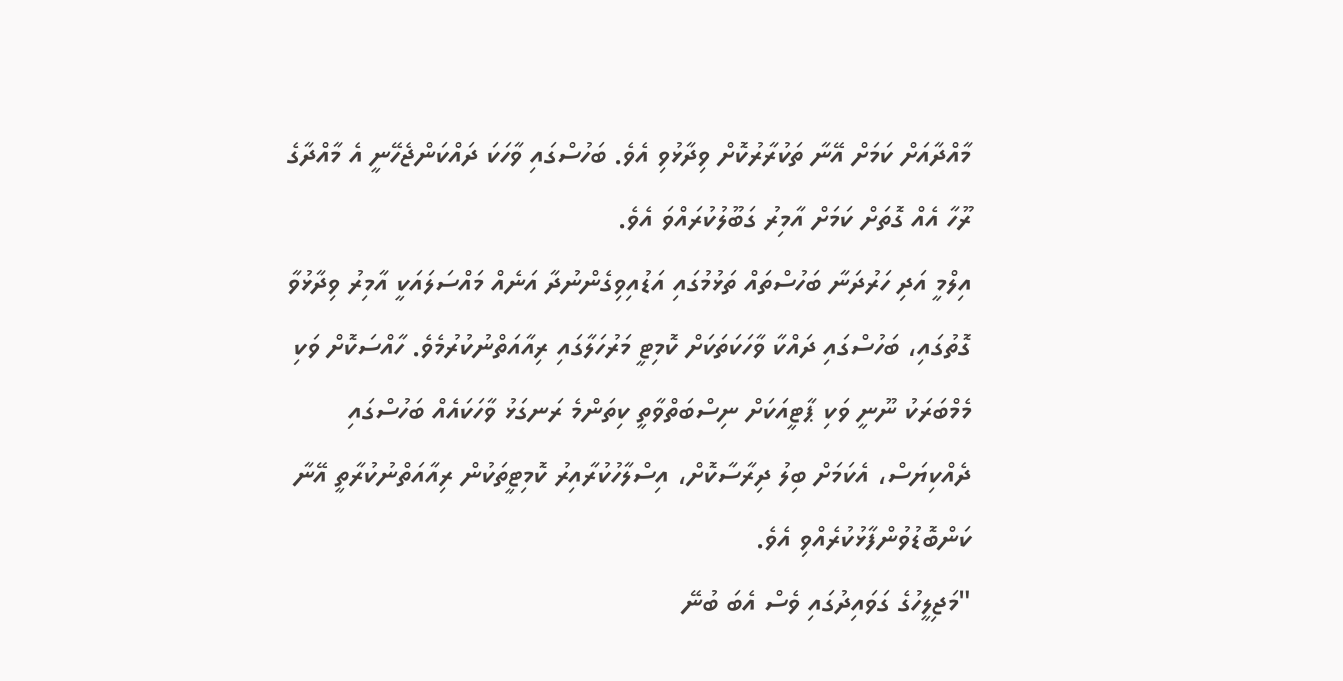މާއްދާއަށް ކަމަށް އޭނާ ތަކުރާރުކޮށް ވިދާޅުވި އެވެ. ބަހުސްގައި ވާހަކަ ދައްކަންޖެހޭނީ އެ މާއްދާގެ ރޫހާ އެއް ގޮތަށް ކަމަށް އާމިރު ގަބޫލުކުރައްވަ އެވެ.
އިލްމީ އަދި ހަރުދަނާ ބަހުސްތައް ތަޅުމުގައި އަޑުއިވިގެންނުދާ އަނެއް މައްސަލައަކީ އާމިރު ވިދާޅުވާ ގޮތުގައި، ބަހުސްގައި ދައްކާ ވާހަކަތަކަށް ކޮމިޓީ މަރުހަލާގައި ރިއާއަތްނުކުރުމެވެ. ހާއްސަކޮށް ވަކި މެމްބަރަކު ނޫނީ ވަކި ޕާޓީއަކަށް ނިސްބަތްވާތީ ކިތަންމެ ރަނގަޅު ވާހަކައެއް ބަހުސްގައި ދެއްކިޔަސް، އެކަމަށް ބިލު ދިރާސާކޮށް، އިސްލާހުކުރާއިރު ކޮމިޓީތަކުން ރިއާއަތްނުކުރާތީ އޭނާ ކަންބޮޑުވުންފާޅުކުރެއްވި އެވެ.
"މަޖިލީހުގެ ގަވައިދުގައި ވެސް އެބަ ބުނޭ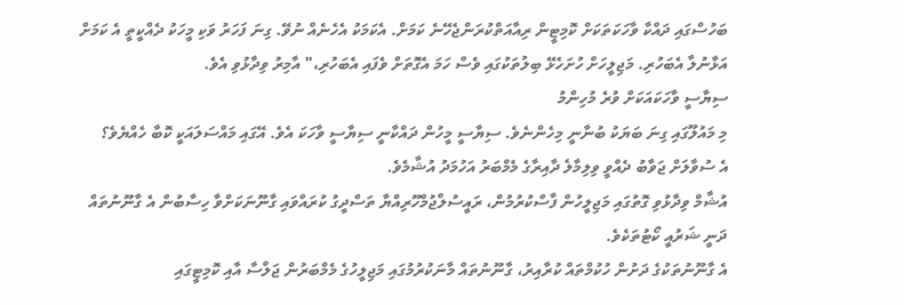ބަހުސްގައި ދައްކާ ވާހަކަތަކަށް ކޮމިޓީން ރިއާއަތްކުރަންޖެހޭނެ ކަމަށް. އެކަމަކު އެހެނެއް ނުވޭ. ގިނަ ފަހަރު ވަކި މީހަކު ދެއްކީތީ އެ ކަމަށް އަޅާނުލާ އެބަހުރި. މަޖިލީހަށް ހުށަހެޅޭ ބިލުތަކުގައި ވެސް ހަމަ އެގޮތަށް ވެފައި އެބަހުރި،" އާމިރު ވިދާޅުވި އެވެ.
ސިޔާސީ ވާހަކައަކަށް ވުރެ މުހިންމު
މި މައުލޫގައި ގިނަ ބަޔަކު ބުނާނީ މިހެންނެވެ. ސިޔާސީ މީހުން ދައްކާނީ ސިޔާސީ ވާހަކަ އެވެ. އޭގައި މައްސަލައަކީ ކޮބާ ހެއްޔެވެ؟
އެ ސުވާލަށް ޖަވާބު ދެއްވީ ވިލިމާލެ ދާއިރާގެ މެމްބަރު އަހުމަދު އުޝާމެވެ.
އުޝާމް ވިދާޅުވި ގޮތުގައި މަޖިލީހުން ފާސްކުރުމުން، ރައީސުލްޖުމްހޫރިއްޔާ ތަސްދީގު ކުރައްވައި ގާނޫނަކަށްވާ ހިސާބުން އެ ގާނޫނުތައް ދަނީ ޝަރުއީ ކޯޓުތަކެވެ.
އެ ގާނޫނުތަކުގެ ދަށުން ހުކުމްތައް ކުރާއިރު، ގާނޫނުތައް މާނަކުރުމުގައި މަޖިލީހުގެ މެމްބަރުން ޖަލްސާ އާއި ކޮމިޓީގައި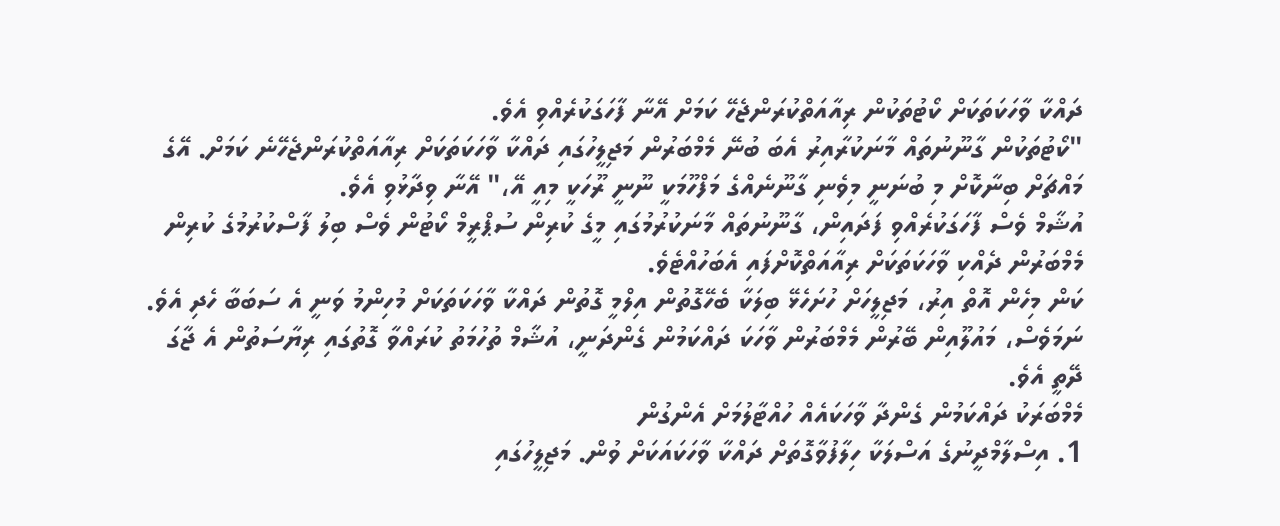ދައްކާ ވާހަކަތަކަށް ކޯޓުތަކުން ރިއާއަތްކުރަންޖެހޭ ކަމަށް އޭނާ ފާހަގަކުރެއްވި އެވެ.
"ކޯޓުތަކުން ގާނޫނުތައް މާނަކުރާއިރު އެބަ ބުނޭ މެމްބަރުން މަޖިލީހުގައި ދައްކާ ވާހަކަތަކަށް ރިއާއަތްކުރަންޖެހޭނެ ކަމަށް. އޭގެ މައްޗަށް ބިނާކޮށް މި ބުނަނީ މިވެނި ގާނޫނެއްގެ މަފްހޫމަކީ ނޫނީ ރޫހަކީ މިއީ އޭ،" އޭނާ ވިދާޅުވި އެވެ.
އުޝާމް ވެސް ފާހަގަކުރެއްވި ފަދައިން، ގާނޫނުތައް މާނަކުރުމުގައި މީގެ ކުރިން ސުޕްރީމް ކޯޓުން ވެސް ބިލު ފާސްކުރުމުގެ ކުރިން މެމްބަރުން ދެއްކި ވާހަކަތަކަށް ރިއާއަތްކޮށްފައި އެބަހުއްޓެވެ.
ކަން މިހެން އޮތް އިރު، މަޖިލީހަށް ހުށަހެޅޭ ބިލަކާ ބެހޭގޮތުން އިލްމީ ގޮތުން ދައްކާ ވާހަކަތަކަށް މުހިންމު ވަނީ އެ ސަބަބާ ހެދި އެވެ.
ނަމަވެސް، މައުލޫއިން ބޭރުން މެމްބަރުން ވާހަކަ ދައްކަމުން ގެންދަނީ، އުޝާމް ތުހުމަތު ކުރައްވާ ގޮތުގައި ރިޔާސަތުން އެ ޖާގަ ދޭތީ އެވެ.
މެމްބަރަކު ދައްކަމުން ގެންދާ ވާހަކައެއް ހުއްޓާލުމަށް އެންގުން
1. އިސްލާމްދީނުގެ އަސްލަކާ ހިލާފުވާގޮތަށް ދައްކާ ވާހަކައަކަށް ވުން. މަޖިލީހުގައި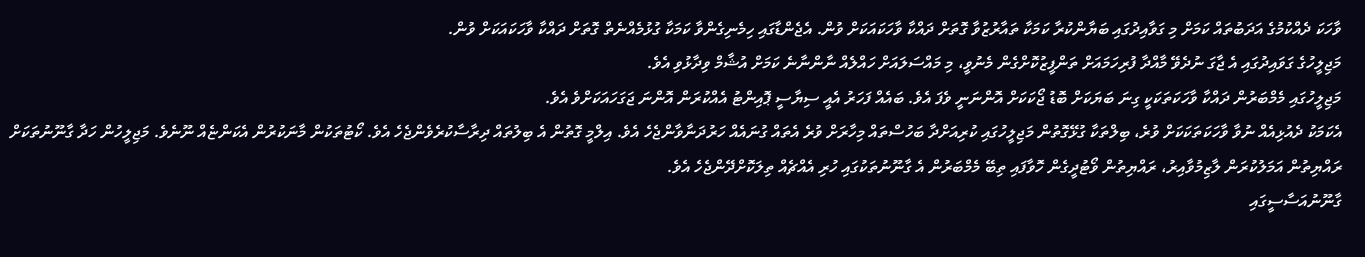ވާހަކަ ދެއްކުމުގެ އަދަބުތައް ކަމަށް މި ގަވާއިދުގައި ބަޔާންކުރާ ކަމަކާ ތައާރުޒުވާ ގޮތަށް ދައްކާ ވާހަކައަކަށް ވުން. އެޖެންޑާގައި ހިމެނިގެންވާ ކަމަކާ ގުޅުމެއްނެތް ގޮތަށް ދައްކާ ވާހަކައަކަށް ވުން.
މަޖިލީހުގެ ގަވައިދުގައި އެ ޖާގަ ނުދެވޭ މާއްދާ ފުރިހަމައަށް ތަންފީޒުކޮށްގެން މެނުވީ، މި މައްސަލައަށް ހައްލެއް ނާންނާނެ ކަމަށް އުޝާމް ވިދާޅުވި އެވެ.
މަޖިލީހުގައި މެމްބަރުން ދައްކާ ވާހަކަތަކަކީ ގިނަ ބަޔަކަށް ބޮޑު ޖޯކަކަށް އޮންނަނީ ވެފަ އެވެ. ބައެއް ފަހަރު އެއީ ސިޔާސީ ޕޮއިންޓު އެއްކުރަން އޮންނަ ޖަގަހައަކަށްވެ އެވެ.
އެކަމަކު ދެއުޅިއެއް ނުވާ ވާހަކަތަކަކަށް ވުރެ، ބިލްތަކާ ގުޅޭގޮތުން މަޖިލީހުގައި ކުރިއަށްދާ ބަހުސްތައް މިހާރަށް ވުރެ އެތައް ގުނައެއް ހަރުދަނާވާންޖެހެ އެވެ. އިލްމީ ގޮތުން އެ ބިލުތައް ދިރާސާކުރެވެންޖެހެ އެވެ. ކޯޓުތަކުން މާނަކުރުން އެކަންޏެއް ނޫނެވެ. މަޖިލީހުން ހަދާ ގާނޫނުތަކަށް ރައްޔިތުން އަމަލުކުރަން ލާޒިމުވާއިރު، ރައްޔިތުން ވޯޓުދީގެން ހޮވާފައި ތިބޭ މެމްބަރުން އެ ގާނޫނުތަކުގައި ހުރި އެއްޗެއް ތިލަކޮށްދޭންޖެހެ އެވެ.
ގާނޫނުއަސާސީގައި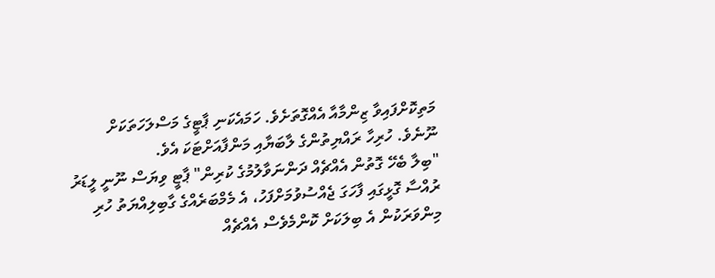މަތިކޮށްފައިވާ ޒިންމާއާ އެއްގޮތަށެވެ. ހަމައެކަނި ޕާޓީގެ މަސްލަހަތަކަށް ނޫނެވެ. ހުރިހާ ރައްޔިތުންގެ ލާބަޔާއި މަންފާއަށްޓަކަ އެވެ.
"ބިލާ ބެހޭ ގޮތުން އެއްޗެއް ދަންނަވާލުމުގެ ކުރިން" ޕާޓީ ވިޔަސް ނޫނީ ލީޑަރު ރުއްސާ ގޮޅީގައި ފާހަގަ ޖެއްސުވުމަށްފަހު، އެ މެމްބަރެއްގެ ގާބިލިއްޔަތު ހުރި މިންވަރަކުން އެ ބިލަކަށް ކޮންމެވެސް އެއްޗެއް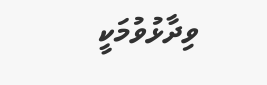ވިދާޅުވުމަކީ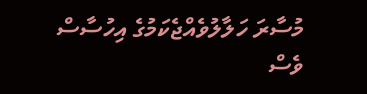މުސާރަ ހަލާލުވެއްޖެކަމުގެ އިހުސާސް ވެސް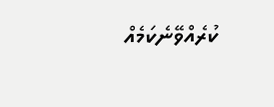ކުރެއްވޭނެކަމެއް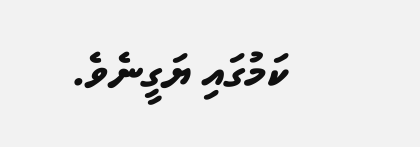ކަމުގައި ޔަގީނެވެ.